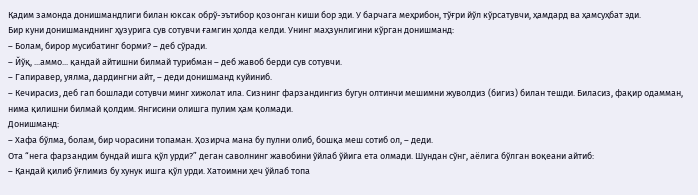Қадим замонда донишмандлиги билан юксак обрў-эътибор қозонган киши бор эди. У барчага меҳрибон, тўғри йўл кўрсатувчи, ҳамдард ва ҳамсуҳбат эди.
Бир куни донишманднинг ҳузурига сув сотувчи ғамгин ҳолда келди. Унинг маҳзунлигини кўрган донишманд:
– Болам, бирор мусибатинг борми? – деб сўради.
– Йўқ, ...аммо... қандай айтишни билмай турибман – деб жавоб берди сув сотувчи.
– Гапиравер, уялма, дардингни айт, – деди донишманд куйиниб.
– Кечирасиз, деб гап бошлади сотувчи минг хижолат ила. Сизнинг фарзандингиз бугун олтинчи мешимни жуволдиз (бигиз) билан тешди. Биласиз, фақир одамман, нима қилишни билмай қолдим. Янгисини олишга пулим ҳам қолмади.
Донишманд:
– Хафа бўлма, болам, бир чорасини топаман. Ҳозирча мана бу пулни олиб, бошқа меш сотиб ол, – деди.
Ота “нега фарзандим бундай ишга қўл урди?” деган саволнинг жавобини ўйлаб ўйига ета олмади. Шундан сўнг, аёлига бўлган воқеани айтиб:
– Қандай қилиб ўғлимиз бу хунук ишга қўл урди. Хатоимни ҳеч ўйлаб топа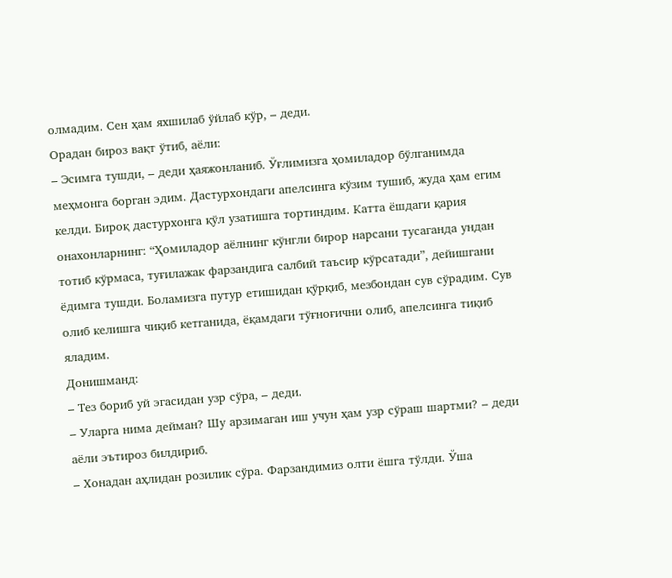олмадим. Сен ҳам яхшилаб ўйлаб кўр, – деди.
Орадан бироз вақт ўтиб, аёли:
– Эсимга тушди, – деди ҳаяжонланиб. Ўғлимизга ҳомиладор бўлганимда меҳмонга борган эдим. Дастурхондаги апелсинга кўзим тушиб, жуда ҳам егим келди. Бироқ дастурхонга қўл узатишга тортиндим. Катта ёшдаги қария онахонларнинг: “Ҳомиладор аёлнинг кўнгли бирор нарсани тусаганда ундан тотиб кўрмаса, туғилажак фарзандига салбий таъсир кўрсатади”, дейишгани ёдимга тушди. Боламизга путур етишидан қўрқиб, мезбондан сув сўрадим. Сув олиб келишга чиқиб кетганида, ёқамдаги тўғноғични олиб, апелсинга тиқиб яладим.
Донишманд:
– Тез бориб уй эгасидан узр сўра, – деди.
– Уларга нима дейман? Шу арзимаган иш учун ҳам узр сўраш шартми? – деди аёли эътироз билдириб.
– Хонадан аҳлидан розилик сўра. Фарзандимиз олти ёшга тўлди. Ўша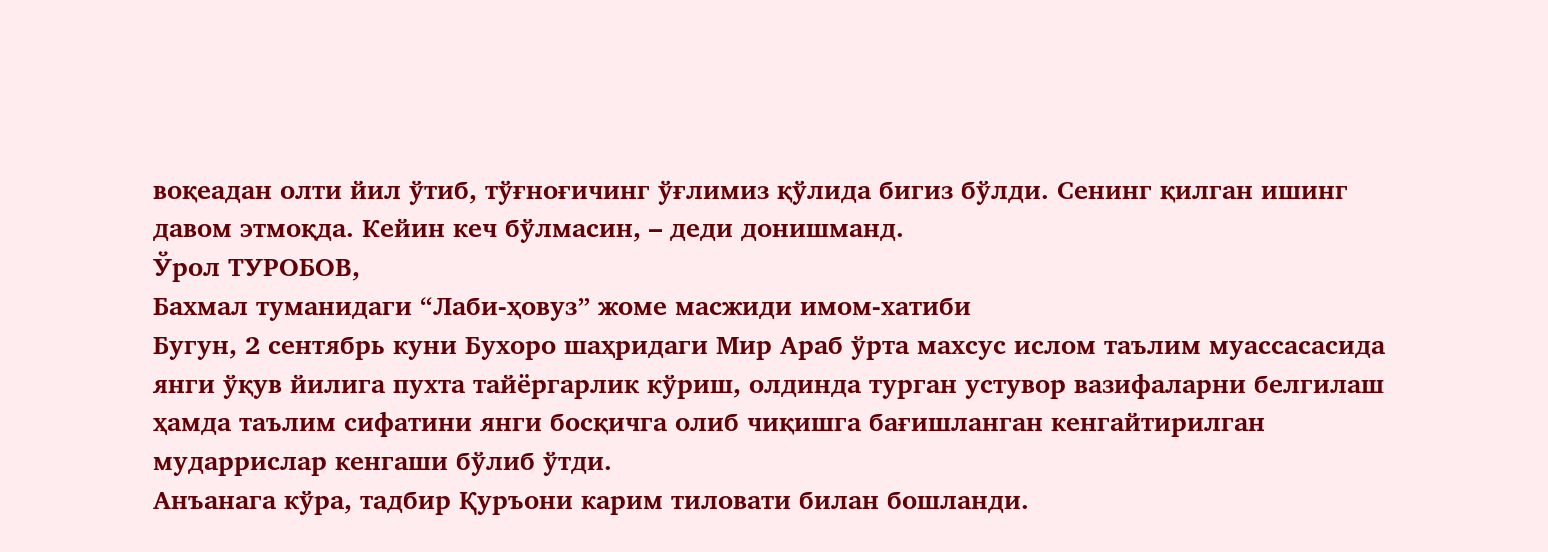воқеадан олти йил ўтиб, тўғноғичинг ўғлимиз қўлида бигиз бўлди. Сенинг қилган ишинг давом этмоқда. Кейин кеч бўлмасин, – деди донишманд.
Ўрол ТУРОБОВ,
Бахмал туманидаги “Лаби-ҳовуз” жоме масжиди имом-хатиби
Бугун, 2 сентябрь куни Бухоро шаҳридаги Мир Араб ўрта махсус ислом таълим муассасасида янги ўқув йилига пухта тайёргарлик кўриш, олдинда турган устувор вазифаларни белгилаш ҳамда таълим сифатини янги босқичга олиб чиқишга бағишланган кенгайтирилган мударрислар кенгаши бўлиб ўтди.
Анъанага кўра, тадбир Қуръони карим тиловати билан бошланди.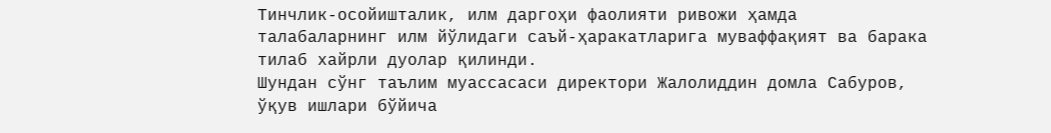Тинчлик-осойишталик, илм даргоҳи фаолияти ривожи ҳамда талабаларнинг илм йўлидаги саъй-ҳаракатларига муваффақият ва барака тилаб хайрли дуолар қилинди.
Шундан сўнг таълим муассасаси директори Жалолиддин домла Сабуров, ўқув ишлари бўйича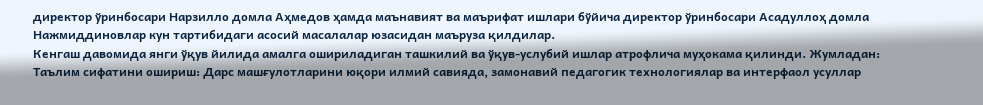директор ўринбосари Нарзилло домла Аҳмедов ҳамда маънавият ва маърифат ишлари бўйича директор ўринбосари Асадуллоҳ домла Нажмиддиновлар кун тартибидаги асосий масалалар юзасидан маъруза қилдилар.
Кенгаш давомида янги ўқув йилида амалга ошириладиган ташкилий ва ўқув-услубий ишлар атрофлича муҳокама қилинди. Жумладан:
Таълим сифатини ошириш: Дарс машғулотларини юқори илмий савияда, замонавий педагогик технологиялар ва интерфаол усуллар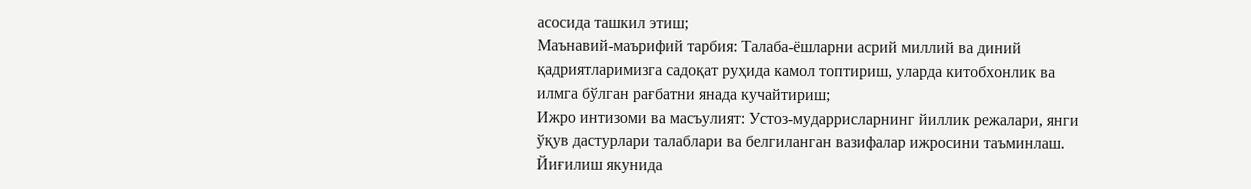асосида ташкил этиш;
Маънавий-маърифий тарбия: Талаба-ёшларни асрий миллий ва диний қадриятларимизга садоқат руҳида камол топтириш, уларда китобхонлик ва илмга бўлган рағбатни янада кучайтириш;
Ижро интизоми ва масъулият: Устоз-мударрисларнинг йиллик режалари, янги ўқув дастурлари талаблари ва белгиланган вазифалар ижросини таъминлаш.
Йиғилиш якунида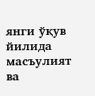янги ўқув йилида масъулият ва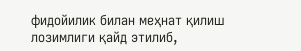фидойилик билан меҳнат қилиш лозимлиги қайд этилиб,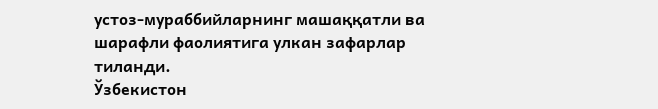устоз-мураббийларнинг машаққатли ва шарафли фаолиятига улкан зафарлар тиланди.
Ўзбекистон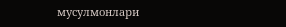мусулмонлари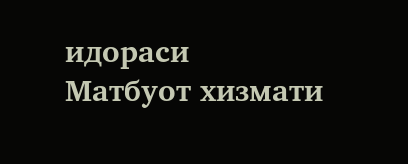идораси
Матбуот хизмати